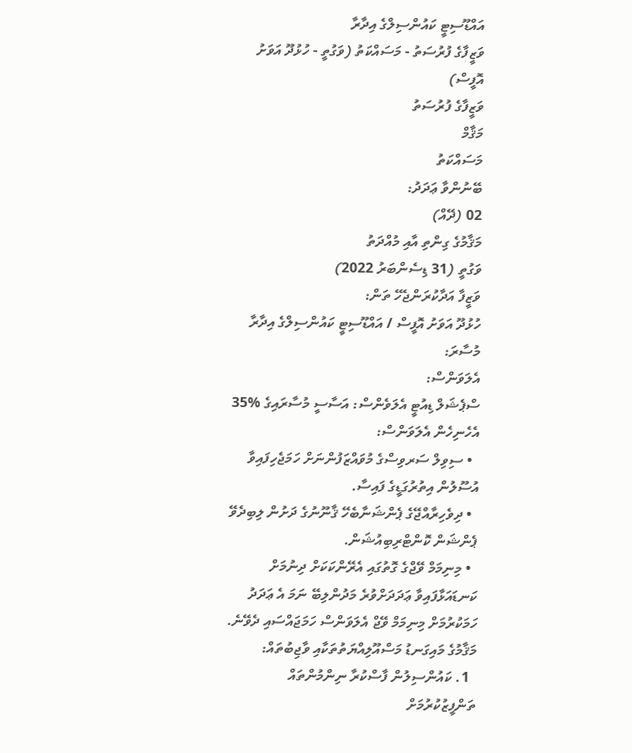އައްޑޫސިޓީ ކައުންސިލްގެ އިދާރާ
ވަޒީފާގެ ފުރުސަތު - މަސައްކަތު (ވަގުތީ - ހުޅުދޫ އަވަށު އޮފީސް)
ވަޒީފާގެ ފުރުސަތު
މަޤާމް
މަސައްކަތު
ބޭނުންވާ ޢަދަދު:
02 (ދޭއް)
މަޤާމުގެ ގިންތި އާއި މުއްދަތު
ވަގުތީ (31 ޑިސެންބަރު 2022)
ވަޒީފާ އަދާކުރަންޖެހޭ ތަން:
ހުޅުދޫ އަވަށު އޮފީސް / އައްޑޫސިޓީ ކައުންސިލްގެ އިދާރާ
މުސާރަ:
އެލަވަންސް:
ސްޕެޝަލް ޑިއުޓީ އެލަވެންސް: އަސާސީ މުސާރައިގެ %35
އެހެނިހެން އެލަވަންސް:
  • ސިވިލް ސަރވިސްގެ މުވައްޒަފުންނަށް ހަމަޖެހިފައިވާ އުސޫލުން އިތުރުގަޑީގެ ފައިސާ.
  • ދިވެހިރާއްޖޭގެ ޕެންޝަނާބެހޭ ޤާނޫނުގެ ދަށުން ލިބިދެވޭ ޕެންޝަން ކޮންޓްރިބިއުޝަން.
  • މިނިމަމް ވޭޖްގެ ގޮތުގައި އެރޭންކަކަށް ދިނުމަށް ކަނޑައަޅާފައިވާ ޢަދަދަށްވުރެ މަދުންލިބޭ ނަމަ އެ ޢަދަދު ހަމަކުރުމަށް މިނިމަމް ވޭޖް އެލަވަންސް ހަމަޖައްސައި ދެވޭނެ.
މަޤާމުގެ މައިގަނޑު މަސްއޫލިއްޔަތުތަކާއި ވާޖިބުތައް:
  1. ކައުންސިލުން ފާސްކުރާ ނިންމުންތައް ތަންފީޒުކުރުމަށް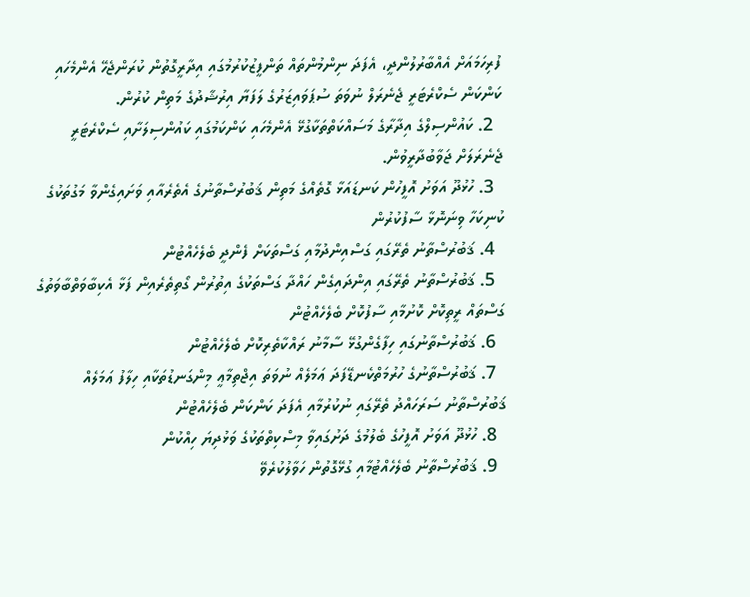ފުރިހަމައަށް އެއްބާރުލުންދީ، އެފަދަ ނިންމުންތައް ތަންފީޒުކުރުމުގައި އިދާރީގޮތުން ކުރަންޖެހޭ އެންމެހައި ކަންކަން ސެކްރެޓަރީ ޖެނެރަލް ނުވަތަ ސުޕަވައިޒަރުގެ ލަފަޔާ އިރުޝާދުގެ މަތިން ކުރުން.
  2. ކައުންސިލްގެ އިދާރާގެ މަސައްކަތްތަކާގުޅޭ އެންމެހައި ކަންކަމުގައި ކައުންސިލަށާއި ސެކްރެޓަރީ ޖެނެރަލަށް ޖަވާބުދާރީވުން.
  3. ހުޅުދޫ އަވަށު އޮފީހުން ކަނޑައަޅާ ގޮތެއްގެ މަތިން ޤަބުރުސްތާނުގެ އެތެރެއާއި ވަށައިގެންވާ މަގުތަކުގެ ކުނިކަހާ ވިނަނޮޅާ ސާފުކުރުން
  4. ޤަބުރުސްތާނު ތެރޭގައި ގަސްއިންދުމާއި ގަސްތަކަށް ފެންދީ ބެލެހެއްޓުން
  5. ޤަބުރުސްތާނު ތެރޭގައި އިންދައިގެން ހައްދާ ގަސްތަކުގެ އިތުރުން ގޯތިތެރެއިން ފަޅާ އެކިބާވަތްބާވަތުގެ ގަސްތައް ރީތިކޮށް ކޮށުމާއި ސާފުކޮށް ބެލެހެއްޓުން
  6. ޤަބުރުސްތާނުގައި ހިފާގެންގުޅޭ ސާމާނު ރައްކާތެރިކޮށް ބެލެހެއްޓުން
  7. ޤަބުރުސްތާނުގެ ހުރުމަތްކެނޑޭފަދަ ޢަމަލެއް ނުވަތަ އިޖްތިމާޢީ މިންގަނޑުތަކާއި ހިލާފު ޢަމަލެއް ޤަބުރުސްތާނު ސަރަހައްދު ތެރޭގައި ނުކުރުމާއި އެފަދަ ކަންކަން ބެލެހެއްޓުން
  8. ހުޅުދޫ އަވަށު އޮފީހުގެ ބެލުމުގެ ދަށުގައިވާ މިސްކިތްތަކުގެ ވަޅުދިޔަ ހިއްކުން
  9. ޤަބުރުސްތާނު ބެލެހެއްޓުމާއި ގުޅޭގޮތުން ހަވާލުކުރެވޭ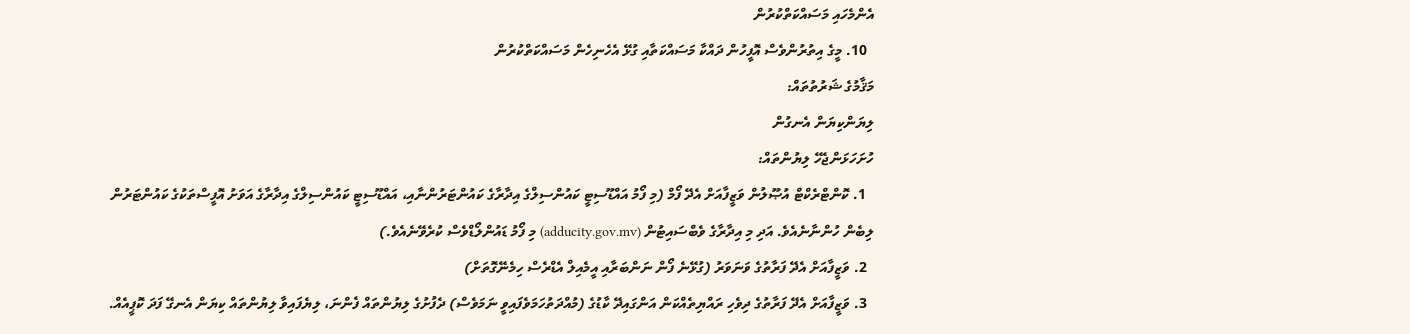އެންމެހައި މަސައްކަތްކުރުން
  10. މީގެ އިތުރުންވެސް އޮފީހުން ދައްކާ މަސައްކަތާއި ގުޅޭ އެހެނިހެން މަސައްކަތްކުރުން
މަޤާމުގެ ޝަރުތުތައް:
ލިޔަންކިޔަން އެނގުން
ހުށަހަޅަންޖެހޭ ލިޔުންތައް:
  1. ކޮންޓްރެކްޓް އުޞޫލުން ވަޒީފާއަށް އެދޭ ފޯމް (މި ފޯމު އައްޑޫސިޓީ ކައުންސިލްގެ އިދާރާގެ ކައުންޓަރުންނާއި، އައްޑޫސިޓީ ކައުންސިލްގެ އިދާރާގެ އަވަށު އޮފީސްތަކުގެ ކައުންޓަރުން ލިބެން ހުންނާނެއެވެ. އަދި މި އިދާރާގެ ވެބްސައިޓުން (adducity.gov.mv) މި ފޯމު ޑައުންލޯޑްވެސް ކުރެވޭނެއެވެ.)
  2. ވަޒީފާއަށް އެދޭ ފަރާތުގެ ވަނަވަރު (ގުޅޭނެ ފޯން ނަންބަރާއި އީމެއިލް އެޑްރެސް ހިމެނޭގޮތަށް)
  3. ވަޒީފާއަށް އެދޭ ފަރާތުގެ ދިވެހި ރައްޔިތެއްކަން އަންގައިދޭ ކާޑުގެ (މުއްދަތުހަމަވެފައިވީ ނަމަވެސް) ދެފުށުގެ ލިޔުންތައް ފެންނަ، ލިޔެފައިވާ ލިޔުންތައް ކިޔަން އެނގޭ ފަދަ ކޮޕީއެއް.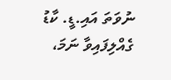ނުވަތަ އައި.ޑީ. ކާޑު ގެއްލިފައިވާ ނަމަ،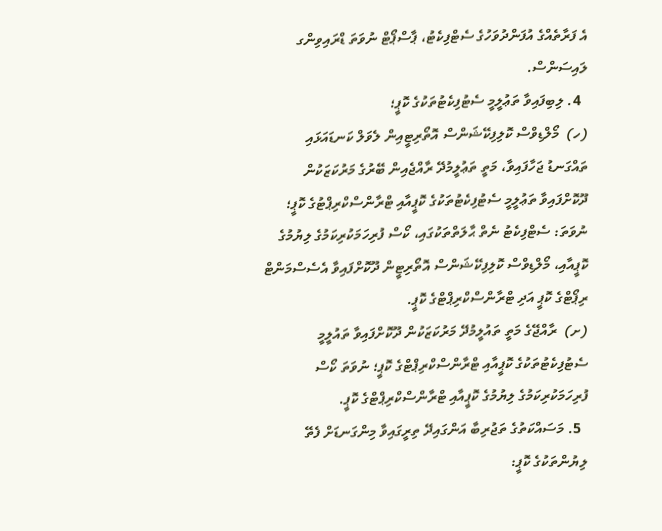އެ ފަރާތެއްގެ އުފަންދުވަހުގެ ސެޓްފިކެޓު، ޕާސްޕޯޓް ނުވަތަ ޑްރައިވިންގ ލައިސަންސް.
  4. ލިބިފައިވާ ތަޢުލީމީ ސެޓުފިކެޓުތަކުގެ ކޮޕީ؛
(ހ)  މޯލްޑިވްސް ކޮލިފިކޭޝަންސް އޮތޯރިޓީއިން ލެވަލް ކަނޑައަޅައި ތައްގަނޑު ޖަހާފައިވާ، މަތީ ތަޢުލީމުދޭ ރާއްޖެއިން ބޭރުގެ މަރުކަޒަކުން ދޫކޮށްފައިވާ ތަޢުލީމީ ސެޓުފިކެޓުތަކުގެ ކޮޕީއާއި ޓްރާންސްކްރިޕްޓުގެ ކޮޕީ؛ ނުވަތަ: ސެޓްފިކެޓު ނެތް ޙާލަތްތަކުގައި، ކޯސް ފުރިހަމަކުރިކަމުގެ ލިޔުމުގެ ކޮޕީއާއި، މޯލްޑިވްސް ކޮލިފިކޭޝަންސް އޮތޯރިޓީން ދޫކޮށްފައިވާ އެސެސްމަންޓް ރިޕޯޓްގެ ކޮޕީ އަދި ޓްރާންސްކްރިޕްޓްގެ ކޮޕީ.
(ށ)  ރާއްޖޭގެ މަތީ ތައުލީމުދޭ މަރުކަޒަކުން ދޫކޮށްފައިވާ ތައުލީމީ ސެޓުފިކެޓުތަކުގެ ކޮޕީއާއި ޓްރާންސްކްރިޕްޓްގެ ކޮޕީ؛ ނުވަތަ ކޯސް ފުރިހަމަކުރިކަމުގެ ލިޔުމުގެ ކޮޕީއާއި ޓްރާންސްކްރިޕްޓްގެ ކޮޕީ.
  5. މަސައްކަތުގެ ތަޖުރިބާ އަންގައިދޭ ތިރީގައިވާ މިންގަނޑަށް ފެތޭ ލިޔުންތަކުގެ ކޮޕީ: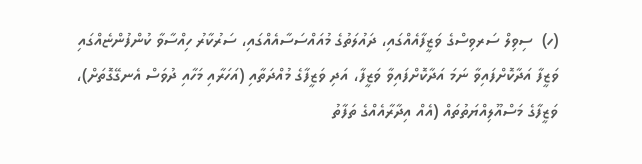(ހ)  ސިވިލް ސަރވިސްގެ ވަޒީފާއެއްގައި، ދައުލަތުގެ މުއައްސަސާއެއްގައި، ސަރުކާރު ހިއްސާވާ ކުންފުންޏެއްގައި ވަޒީފާ އަދާކޮށްފައިވާ ނަމަ އަދާކޮށްފައިވާ ވަޒީފާ، އަދި ވަޒީފާގެ މުއްދަތާއި (އަހަރާއި މަހާއި ދުވަސް އެނގޭގޮތަށް)، ވަޒީފާގެ މަސްއޫލިއްޔަތުތައް (އެއް އިދާރާއެއްގެ ތަފާތު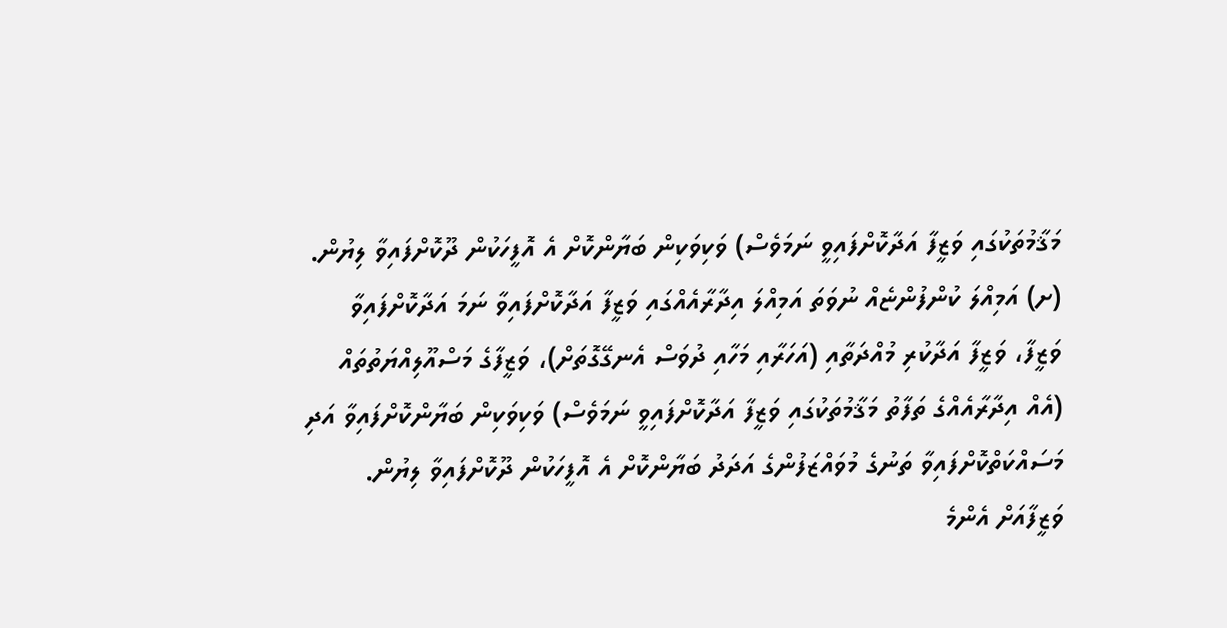މަޤާމުތަކުގައި ވަޒީފާ އަދާކޮށްފައިވީ ނަމަވެސް) ވަކިވަކިން ބަޔާންކޮށް އެ އޮފީހަކުން ދޫކޮށްފައިވާ ލިޔުން.
(ށ) އަމިއްލަ ކުންފުންޏެއް ނުވަތަ އަމިއްލަ އިދާރާއެއްގައި ވަޒީފާ އަދާކޮށްފައިވާ ނަމަ އަދާކޮށްފައިވާ ވަޒީފާ، ވަޒީފާ އަދާކުރި މުއްދަތާއި (އަހަރާއި މަހާއި ދުވަސް އެނގޭގޮތަށް)، ވަޒީފާގެ މަސްއޫލިއްޔަތުތައް (އެއް އިދާރާއެއްގެ ތަފާތު މަޤާމުތަކުގައި ވަޒީފާ އަދާކޮށްފައިވީ ނަމަވެސް) ވަކިވަކިން ބަޔާންކޮށްފައިވާ އަދި މަސައްކަތްކޮށްފައިވާ ތަނުގެ މުވައްޒަފުންގެ އަދަދު ބަޔާންކޮށް އެ އޮފީހަކުން ދޫކޮށްފައިވާ ލިޔުން.
ވަޒީފާއަށް އެންމެ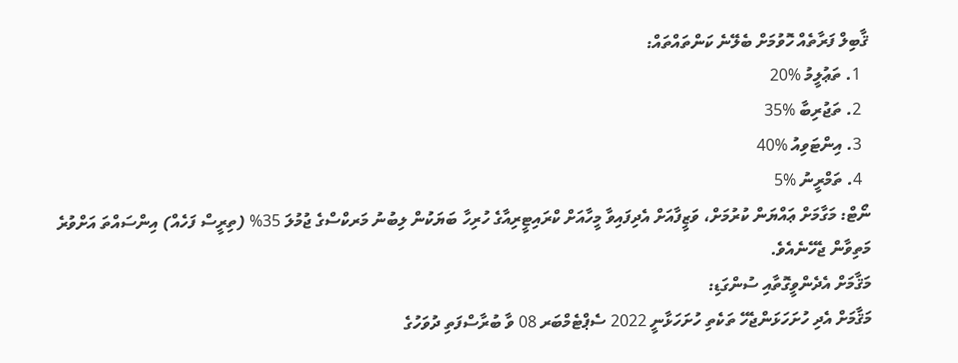ޤާބިލް ފަރާތެއް ހޮވުމަށް ބެލޭނެ ކަންތައްތައް:
  1. ތަޢުލީމު %20
  2. ތަޖުރިބާ %35
  3. އިންޓަވިއު %40
  4. ތަމްރީނު %5
ނޯޓް: މަގާމަށް ޢައްޔަން ކުރުމަށް، ވަޒީފާއަށް އެދިފައިވާ މީހާއަށް ކްރައިޓީރިއާގެ ހުރިހާ ބަޔަކުން ލިބުނު މަރކްސްގެ ޖުމުލަ 35% (ތިރީސް ފަހެއް) އިންސައްތަ އަށްވުރެ މަތިވާން ޖެހޭނެއެވެ.
މަޤާމަށް އެދެންވީގޮތާއި ސުންގަޑި:
މަޤާމަށް އެދި ހުށަހަޅަންޖެހޭ ތަކެތި ހުށަހަޅާނީ 2022 ސެޕްޓެމްބަރ 08 ވާ ބުރާސްފަތި ދުވަހުގެ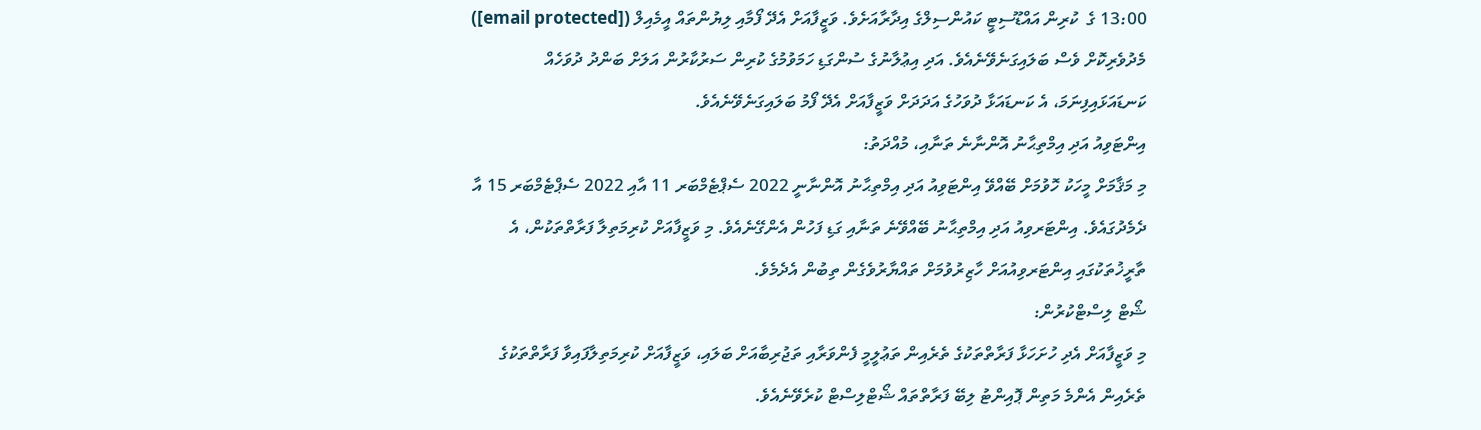13:00 ގެ  ކުރިން އައްޑޫސިޓީ ކައުންސިލްގެ އިދާރާއަށެވެ. ވަޒީފާއަށް އެދޭ ފޯމާއި ލިޔުންތައް އީމެއިލް ([email protected]) މެދުވެރިކޮށް ވެސް ބަލައިގަނެވޭނެއެވެ. އަދި އިޢުލާނުގެ ސުންގަޑި ހަމަވުމުގެ ކުރިން ސަރުކާރުން އަލަށް ބަންދު ދުވަހެއް ކަނޑައަޅައިފިނަމަ، އެ ކަނޑައަޅާ ދުވަހުގެ އަދަދަށް ވަޒީފާއަށް އެދޭ ފޯމު ބަލައިގަނެވޭނެއެވެ.
އިންޓަވިއު އަދި އިމްތިޙާނު އޮންނާނެ ތަނާއި، މުއްދަތު:
މި މަޤާމަށް މީހަކު ހޮވުމަށް ބޭއްވޭ އިންޓަވިއު އަދި އިމްތިޙާނު އޮންނާނީ 2022 ސެޕްޓެމްބަރ 11 އާއި 2022 ސެޕްޓެމްބަރ 15 އާ ދެމެދުގައެވެ. އިންޓަރވިއު އަދި އިމްތިޙާނު ބޭއްވޭނެ ތަނާއި ގަޑި ފަހުން އެންގޭނެއެވެ. މި ވަޒީފާއަށް ކުރިމަތިލާ ފަރާތްތަކުން، އެ ތާރީޚުތަކުގައި އިންޓަރވިއުއަށް ހާޒިރުވުމަށް ތައްޔާރުވެގެން ތިބުން އެދެމެވެ.
ޝޯޓް ލިސްޓްކުރުން:
މި ވަޒީފާއަށް އެދި ހުށަހަޅާ ފަރާތްތަކުގެ ތެރެއިން ތަޢުލީމީ ފެންވަރާއި ތަޖުރިބާއަށް ބަލައި، ވަޒީފާއަށް ކުރިމަތިލާފައިވާ ފަރާތްތަކުގެ ތެރެއިން އެންމެ މަތިން ޕޮއިންޓު ލިބޭ ފަރާތްތައް ޝޯޓްލިސްޓް ކުރެވޭނެއެވެ.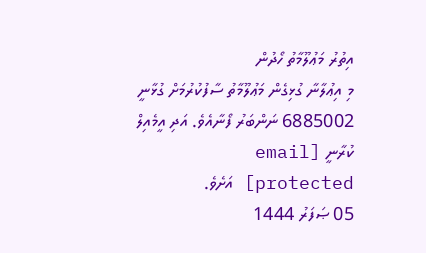އިތުރު މަޢުލޫމާތު ހޯދުން
މި އިޢުލާނާ ގުޅިގެން މަޢުލޫމާތު ސާފުކުރުމަށް ގުޅާނީ 6885002 ނަންބަރު ފޯނާއެވެ. އަދި އީމެއިލް ކުރާނީ [email protected] އަށެވެ.
05 ޞަފަރު 1444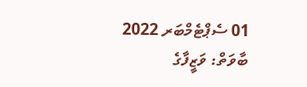01 ސެޕްޓެމްބަރ 2022
ބާވަތް: ވަޒީފާގެ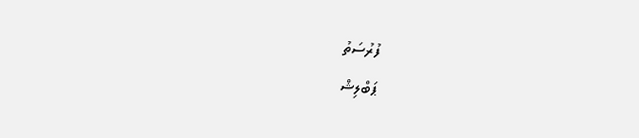ފުރުސަތު
ޕަބްލިޝް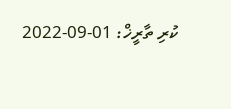ކުރި ތާރީޚް: 01-09-2022